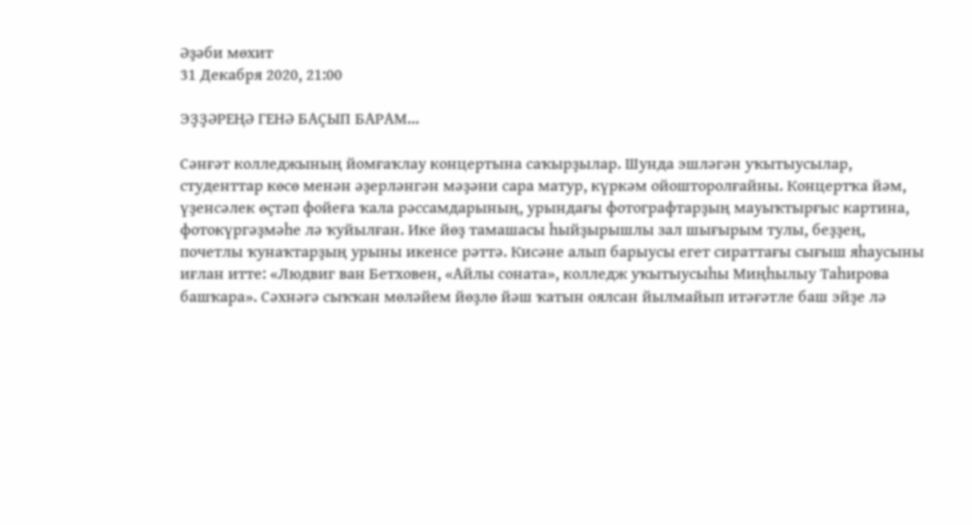Әҙәби мѳхит
31 Декабря 2020, 21:00

ЭҘҘӘРЕҢӘ ГЕНӘ БАҪЫП БАРАМ...

Сәнғәт колледжының йомғаҡлау концертына саҡырҙылар. Шунда эшләгән уҡытыусылар, студенттар көсө менән әҙерләнгән мәҙәни сара матур, күркәм ойошторолғайны. Концертҡа йәм, үҙенсәлек өҫтәп фойеға ҡала рәссамдарының, урындағы фотографтарҙың мауыҡтырғыс картина, фотокүргәҙмәһе лә ҡуйылған. Ике йөҙ тамашасы һыйҙырышлы зал шығырым тулы, беҙҙең, почетлы ҡунаҡтарҙың урыны икенсе рәттә. Кисәне алып барыусы егет сираттағы сығыш яһаусыны иғлан итте: «Людвиг ван Бетховен, «Айлы соната», колледж уҡытыусыһы Миңһылыу Таһирова башҡара». Сәхнәгә сыҡҡан мөләйем йөҙлө йәш ҡатын оялсан йылмайып итәғәтле баш эйҙе лә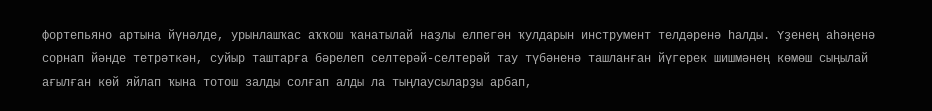фортепьяно артына йүнәлде, урынлашҡас аҡҡош ҡанатылай наҙлы елпегән ҡулдарын инструмент телдәренә һалды. Үҙенең аһәңенә сорнап йәнде тетрәткән, суйыр таштарға бәрелеп селтерәй-селтерәй тау түбәненә ташланған йүгерек шишмәнең көмөш сыңылай ағылған көй яйлап ҡына тотош залды солғап алды ла тыңлаусыларҙы арбап,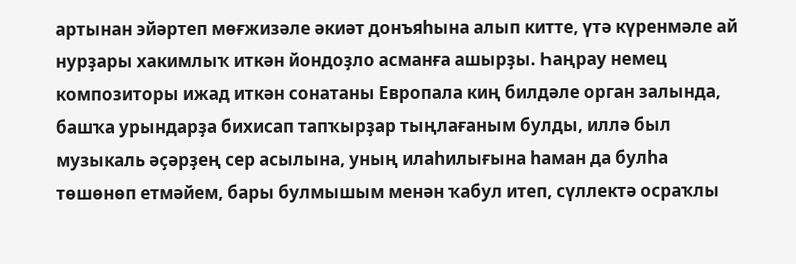артынан эйәртеп мөғжизәле әкиәт донъяһына алып китте, үтә күренмәле ай нурҙары хакимлыҡ иткән йондоҙло асманға ашырҙы. Һаңрау немец композиторы ижад иткән сонатаны Европала киң билдәле орган залында, башҡа урындарҙа бихисап тапҡырҙар тыңлағаным булды, иллә был музыкаль әҫәрҙең сер асылына, уның илаһилығына һаман да булһа төшөнөп етмәйем, бары булмышым менән ҡабул итеп, сүллектә осраҡлы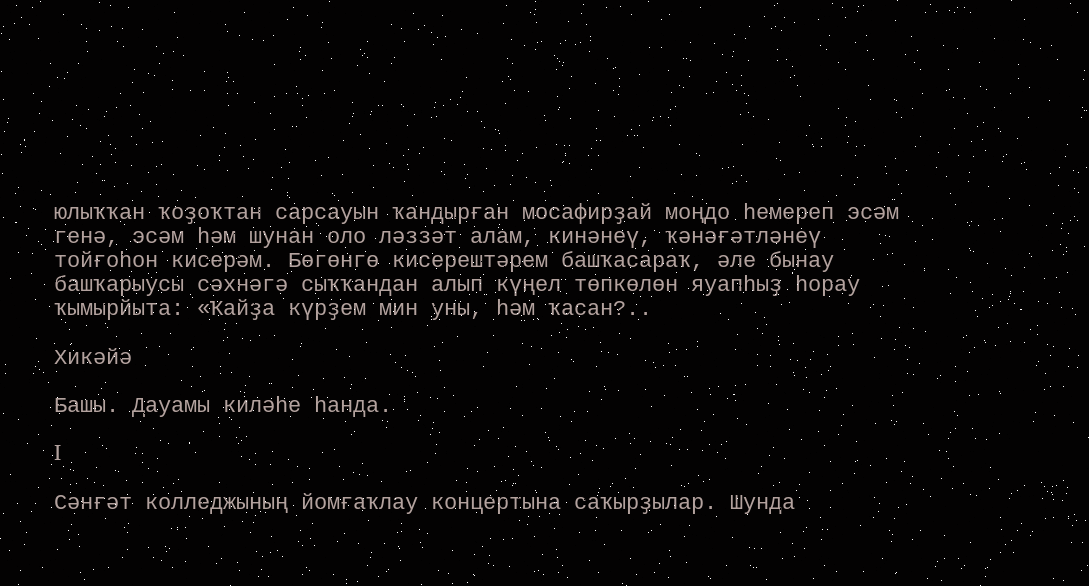юлыҡҡан ҡоҙоҡтан сарсауын ҡандырған мосафирҙай моңдо һемереп эсәм генә, эсәм һәм шунан оло ләззәт алам, кинәнеү, ҡәнәғәтләнеү тойғоһон кисерәм. Бөгөнгө кисерештәрем башҡасараҡ, әле бынау башҡарыусы сәхнәгә сыҡҡандан алып күңел төпкөлөн яуапһыҙ һорау ҡымырйыта: «Ҡайҙа күрҙем мин уны, һәм ҡасан?..

Хикәйә

Башы. Дауамы киләһе һанда.

I

Сәнғәт колледжының йомғаҡлау концертына саҡырҙылар. Шунда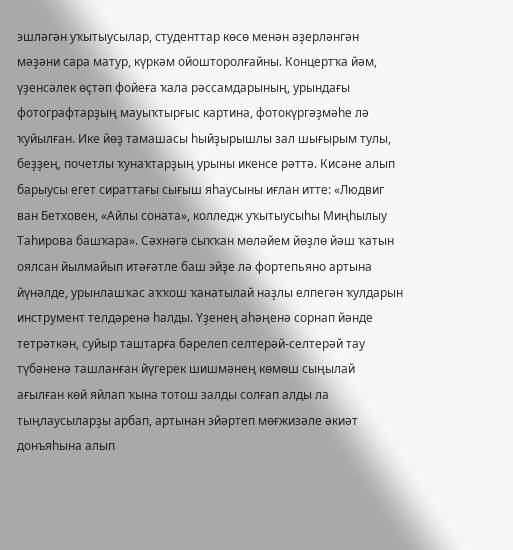эшләгән уҡытыусылар, студенттар көсө менән әҙерләнгән мәҙәни сара матур, күркәм ойошторолғайны. Концертҡа йәм, үҙенсәлек өҫтәп фойеға ҡала рәссамдарының, урындағы фотографтарҙың мауыҡтырғыс картина, фотокүргәҙмәһе лә ҡуйылған. Ике йөҙ тамашасы һыйҙырышлы зал шығырым тулы, беҙҙең, почетлы ҡунаҡтарҙың урыны икенсе рәттә. Кисәне алып барыусы егет сираттағы сығыш яһаусыны иғлан итте: «Людвиг ван Бетховен, «Айлы соната», колледж уҡытыусыһы Миңһылыу Таһирова башҡара». Сәхнәгә сыҡҡан мөләйем йөҙлө йәш ҡатын оялсан йылмайып итәғәтле баш эйҙе лә фортепьяно артына йүнәлде, урынлашҡас аҡҡош ҡанатылай наҙлы елпегән ҡулдарын инструмент телдәренә һалды. Үҙенең аһәңенә сорнап йәнде тетрәткән, суйыр таштарға бәрелеп селтерәй-селтерәй тау түбәненә ташланған йүгерек шишмәнең көмөш сыңылай ағылған көй яйлап ҡына тотош залды солғап алды ла тыңлаусыларҙы арбап, артынан эйәртеп мөғжизәле әкиәт донъяһына алып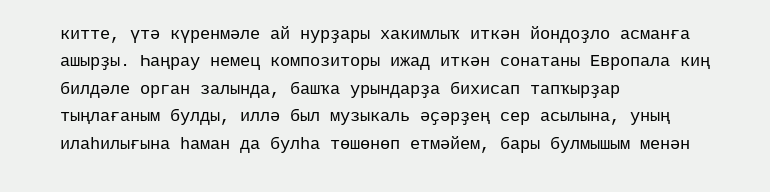китте, үтә күренмәле ай нурҙары хакимлыҡ иткән йондоҙло асманға ашырҙы. Һаңрау немец композиторы ижад иткән сонатаны Европала киң билдәле орган залында, башҡа урындарҙа бихисап тапҡырҙар тыңлағаным булды, иллә был музыкаль әҫәрҙең сер асылына, уның илаһилығына һаман да булһа төшөнөп етмәйем, бары булмышым менән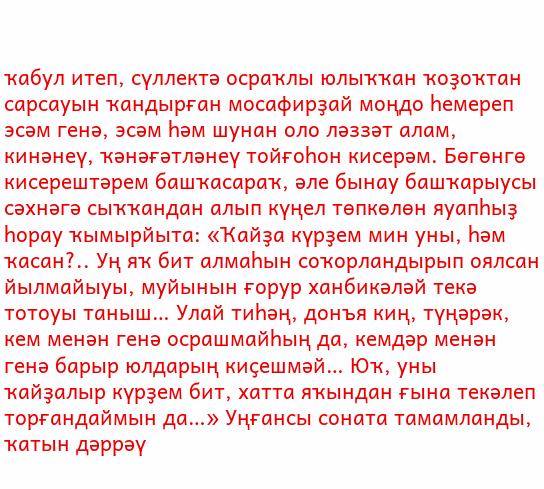ҡабул итеп, сүллектә осраҡлы юлыҡҡан ҡоҙоҡтан сарсауын ҡандырған мосафирҙай моңдо һемереп эсәм генә, эсәм һәм шунан оло ләззәт алам, кинәнеү, ҡәнәғәтләнеү тойғоһон кисерәм. Бөгөнгө кисерештәрем башҡасараҡ, әле бынау башҡарыусы сәхнәгә сыҡҡандан алып күңел төпкөлөн яуапһыҙ һорау ҡымырйыта: «Ҡайҙа күрҙем мин уны, һәм ҡасан?.. Уң яҡ бит алмаһын соҡорландырып оялсан йылмайыуы, муйынын ғорур ханбикәләй текә тотоуы таныш… Улай тиһәң, донъя киң, түңәрәк, кем менән генә осрашмайһың да, кемдәр менән генә барыр юлдарың киҫешмәй… Юҡ, уны ҡайҙалыр күрҙем бит, хатта яҡындан ғына текәлеп торғандаймын да…» Уңғансы соната тамамланды, ҡатын дәррәү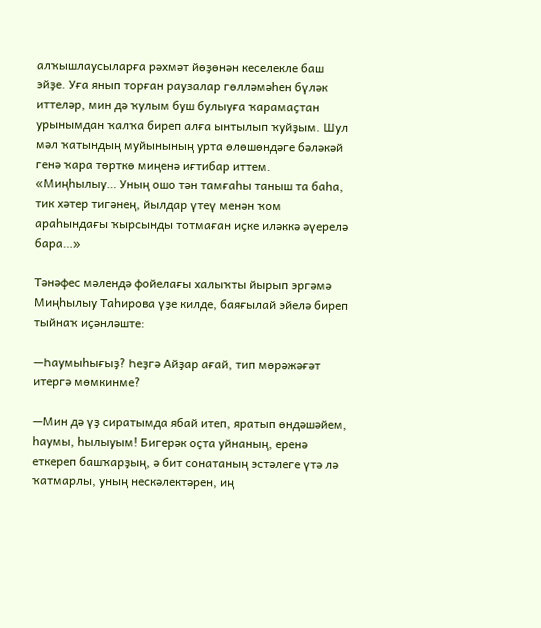алҡышлаусыларға рәхмәт йөҙөнән кеселекле баш эйҙе. Уға янып торған раузалар гөлләмәһен бүләк иттеләр, мин дә ҡулым буш булыуға ҡарамаҫтан урынымдан ҡалҡа биреп алға ынтылып ҡуйҙым. Шул мәл ҡатындың муйынының урта өлөшөндәге бәләкәй генә ҡара төрткө миңенә иғтибар иттем. «Миңһылыу… Уның ошо тән тамғаһы таныш та баһа, тик хәтер тигәнең, йылдар үтеү менән ҡом араһындағы ҡырсынды тотмаған иҫке иләккә әүерелә бара…»

Тәнәфес мәлендә фойелағы халыҡты йырып эргәмә Миңһылыу Таһирова үҙе килде, баяғылай эйелә биреп тыйнаҡ иҫәнләште:

—Һаумыһығыҙ? Һеҙгә Айҙар ағай, тип мөрәжәғәт итергә мөмкинме?

—Мин дә үҙ сиратымда ябай итеп, яратып өндәшәйем, һаумы, һылыуым! Бигерәк оҫта уйнаның, еренә еткереп башҡарҙың, ә бит сонатаның эстәлеге үтә лә ҡатмарлы, уның нескәлектәрен, иң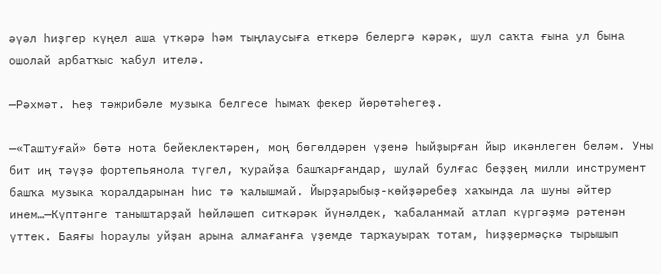әүәл һиҙгер күңел аша үткәрә һәм тыңлаусыға еткерә белергә кәрәк, шул саҡта ғына ул бына ошолай арбатҡыс ҡабул ителә.

—Рәхмәт. Һеҙ тәжрибәле музыка белгесе һымаҡ фекер йөрөтәһегеҙ.

—«Таштуғай» бөтә нота бейеклектәрен, моң бөгөлдәрен үҙенә һыйҙырған йыр икәнлеген беләм. Уны бит иң тәүҙә фортепьянола түгел, ҡурайҙа башҡарғандар, шулай булғас беҙҙең милли инструмент башҡа музыка ҡоралдарынан һис тә ҡалышмай. Йырҙарыбыҙ-көйҙәребеҙ хаҡында ла шуны әйтер инем…—Күптәнге таныштарҙай һөйләшеп ситкәрәк йүнәлдек, ҡабаланмай атлап күргәҙмә рәтенән үттек. Баяғы һораулы уйҙан арына алмағанға үҙемде тарҡауыраҡ тотам, һиҙҙермәҫкә тырышып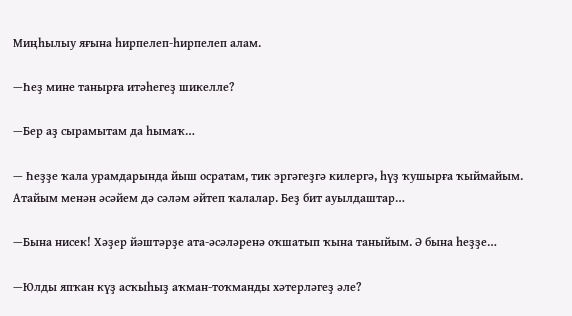Миңһылыу яғына һирпелеп-һирпелеп алам.

—Һеҙ мине танырға итәһегеҙ шикелле?

—Бер аҙ сырамытам да һымаҡ…

— Һеҙҙе ҡала урамдарында йыш осратам, тик эргәгеҙгә килергә, һүҙ ҡушырға ҡыймайым. Атайым менән әсәйем дә сәләм әйтеп ҡалалар. Беҙ бит ауылдаштар…

—Бына нисек! Хәҙер йәштәрҙе ата-әсәләренә оҡшатып ҡына таныйым. Ә бына һеҙҙе…

—Юлды япҡан күҙ асҡыһыҙ аҡман-тоҡманды хәтерләгеҙ әле?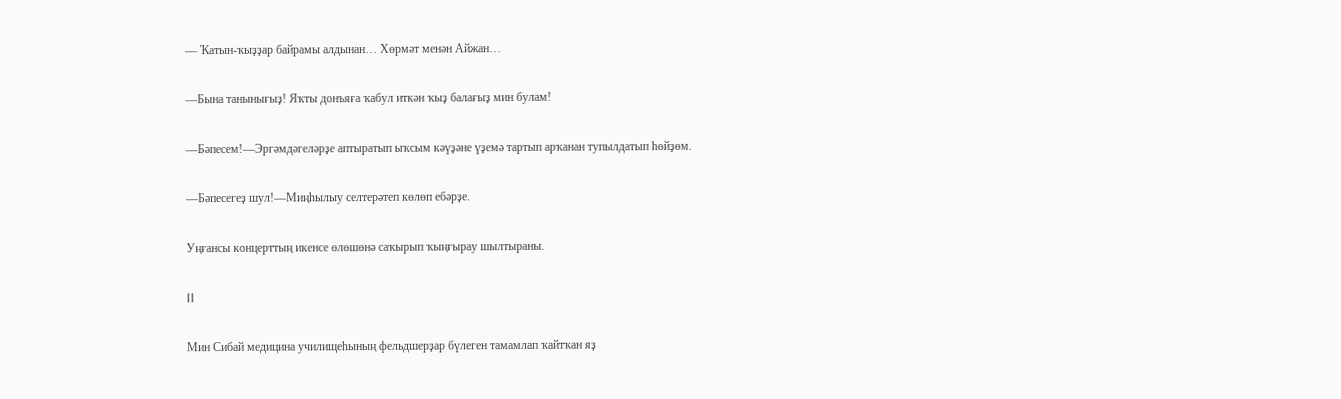— Ҡатын-ҡыҙҙар байрамы алдынан… Хөрмәт менән Айжан…

—Бына танынығыҙ! Яҡты донъяға ҡабул иткән ҡыҙ балағыҙ мин булам!

—Бәпесем!—Эргәмдәгеләрҙе аптыратып ыҡсым кәүҙәне үҙемә тартып арҡанан тупылдатып һөйҙөм.

—Бәпесегеҙ шул!—Миңһылыу селтерәтеп көлөп ебәрҙе.

Уңғансы концерттың икенсе өлөшөнә саҡырып ҡыңғырау шылтыраны.

II

Мин Сибай медицина училищеһының фельдшерҙар бүлеген тамамлап ҡайтҡан яҙ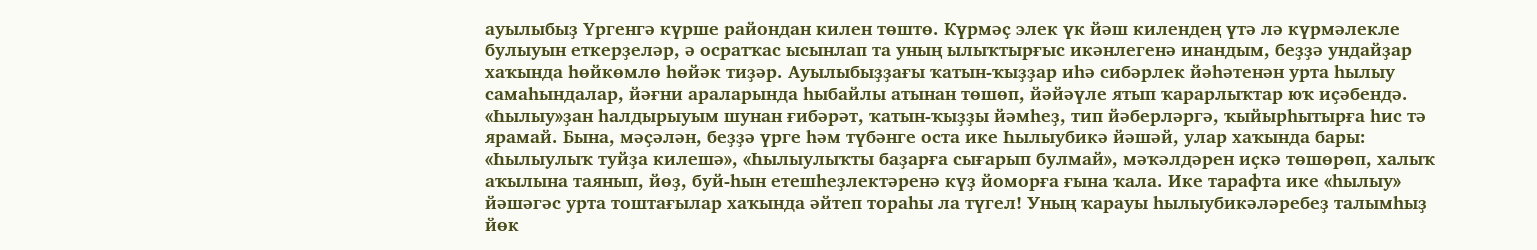ауылыбыҙ Үргенгә күрше райондан килен төштө. Күрмәҫ элек үк йәш килендең үтә лә күрмәлекле булыуын еткерҙеләр, ә осратҡас ысынлап та уның ылыҡтырғыс икәнлегенә инандым, беҙҙә ундайҙар хаҡында һөйкөмлө һөйәк тиҙәр. Ауылыбыҙҙағы ҡатын-ҡыҙҙар иһә сибәрлек йәһәтенән урта һылыу самаһындалар, йәғни араларында һыбайлы атынан төшөп, йәйәүле ятып ҡарарлыҡтар юҡ иҫәбендә. «Һылыу»ҙан һалдырыуым шунан ғибәрәт, ҡатын-ҡыҙҙы йәмһеҙ, тип йәберләргә, ҡыйырһытырға һис тә ярамай. Бына, мәҫәлән, беҙҙә үрге һәм түбәнге оста ике Һылыубикә йәшәй, улар хаҡында бары: «Һылыулыҡ туйҙа килешә», «Һылыулыҡты баҙарға сығарып булмай», мәҡәлдәрен иҫкә төшөрөп, халыҡ аҡылына таянып, йөҙ, буй-һын етешһеҙлектәренә күҙ йоморға ғына ҡала. Ике тарафта ике «һылыу» йәшәгәс урта тоштағылар хаҡында әйтеп тораһы ла түгел! Уның ҡарауы һылыубикәләребеҙ талымһыҙ йөк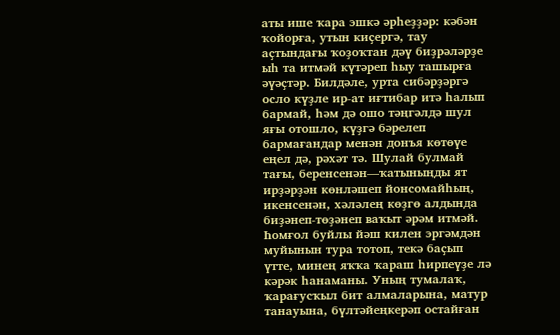аты ише ҡара эшкә әрһеҙҙәр: кәбән ҡойорға, утын киҫергә, тау аҫтындағы ҡоҙоҡтан дәү биҙрәләрҙе ыһ та итмәй күтәреп һыу ташырға әүәҫтәр. Билдәле, урта сибәрҙәргә осло күҙле ир-ат иғтибар итә һалып бармай, һәм дә ошо тәңгәлдә шул яғы отошло, күҙгә бәрелеп бармағандар менән донъя көтөүе еңел дә, рәхәт тә. Шулай булмай тағы, беренсенән—ҡатыныңды ят ирҙәрҙән көнләшеп йонсомайһың, икенсенән, хәләлең көҙгө алдында биҙәнеп-төҙәнеп ваҡыт әрәм итмәй. Һомғол буйлы йәш килен эргәмдән муйынын тура тотоп, текә баҫып үтте, минең яҡҡа ҡараш һирпеүҙе лә кәрәк һанаманы. Уның тумалаҡ, ҡарағусҡыл бит алмаларына, матур танауына, бүлтәйеңкерәп остайған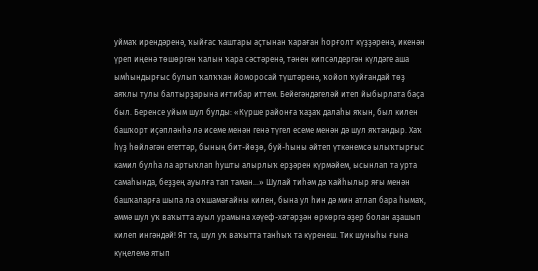уймаҡ ирендәренә, ҡыйғас ҡаштары аҫтынан ҡараған һорғолт күҙҙәренә, икенән үреп иңенә төшөргән ҡалын ҡара сәстәренә, тәнен кипсәлдергән күлдәге аша ымһындырғыс булып ҡалҡҡан йоморосай түштәренә, ҡойоп ҡуйғандай төҙ аяҡлы тулы балтырҙарына иғтибар иттем. Бейегәндәгеләй итеп йыбырлата баҫа был. Беренсе уйым шул булды: «Күрше районға ҡаҙаҡ далаһы яҡын, был килен башҡорт иҫәпләнһә лә исеме менән генә түгел есеме менән дә шул яҡтандыр. Хаҡ һүҙ һөйләгән егеттәр, бының бит-йөҙө, буй-һыны әйтеп үткәнемсә ылыҡтырғыс камил булһа ла артыҡлап һушты алырлыҡ ерҙәрен күрмәйем, ысынлап та урта самаһында, беҙҙең ауылға тап таман…» Шулай тиһәм дә ҡайһылыр яғы менән башҡаларға шыпа ла оҡшамағайны килен, бына ул һин дә мин атлап бара һымаҡ, әммә шул уҡ ваҡытта ауыл урамына хәүеф-хәтәрҙән өркөргә әҙер болан аҙашып килеп ингәндәй! Ят та, шул уҡ ваҡытта танһыҡ та күренеш. Тик шуныһы ғына күңелемә ятып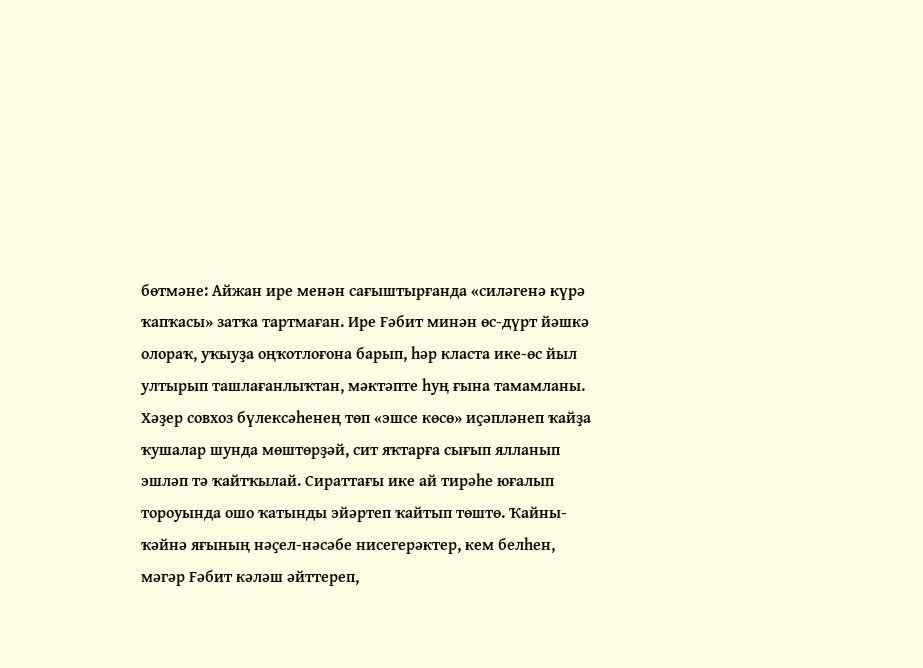бөтмәне: Айжан ире менән сағыштырғанда «силәгенә күрә ҡапҡасы» затҡа тартмаған. Ире Fәбит минән өс-дүрт йәшкә олораҡ, уҡыуҙа оңҡотлоғона барып, һәр класта ике-өс йыл ултырып ташлағанлыҡтан, мәктәпте һуң ғына тамамланы. Хәҙер совхоз бүлексәһенең төп «эшсе көсө» иҫәпләнеп ҡайҙа ҡушалар шунда мөштөрҙәй, сит яҡтарға сығып ялланып эшләп тә ҡайтҡылай. Сираттағы ике ай тирәһе юғалып тороуында ошо ҡатынды эйәртеп ҡайтып төштө. Ҡайны-ҡәйнә яғының нәҫел-нәсәбе нисегерәктер, кем белһен, мәгәр Fәбит кәләш әйттереп,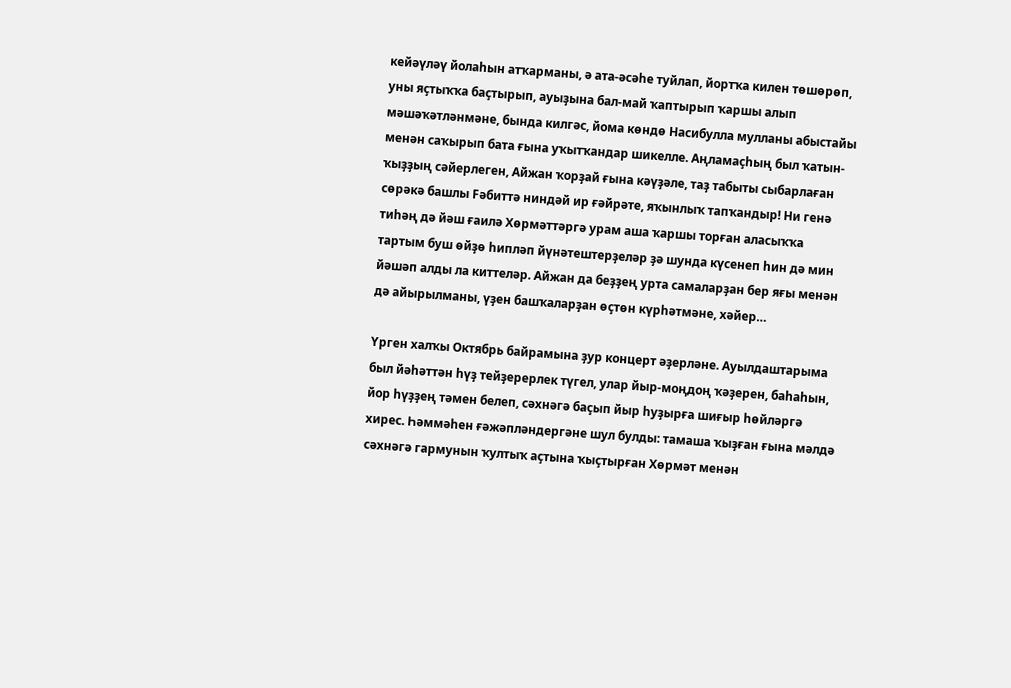кейәүләү йолаһын атҡарманы, ә ата-әсәһе туйлап, йортҡа килен төшөрөп, уны яҫтыҡҡа баҫтырып, ауыҙына бал-май ҡаптырып ҡаршы алып мәшәҡәтләнмәне, бында килгәс, йома көндө Насибулла мулланы абыстайы менән саҡырып бата ғына уҡытҡандар шикелле. Аңламаҫһың был ҡатын-ҡыҙҙың сәйерлеген, Айжан ҡорҙай ғына кәүҙәле, таҙ табыты сыбарлаған сөрәкә башлы Fәбиттә ниндәй ир ғәйрәте, яҡынлыҡ тапҡандыр! Ни генә тиһәң дә йәш ғаилә Хөрмәттәргә урам аша ҡаршы торған аласыҡҡа тартым буш өйҙө һипләп йүнәтештерҙеләр ҙә шунда күсенеп һин дә мин йәшәп алды ла киттеләр. Айжан да беҙҙең урта самаларҙан бер яғы менән дә айырылманы, үҙен башҡаларҙан өҫтөн күрһәтмәне, хәйер…

Үрген халҡы Октябрь байрамына ҙур концерт әҙерләне. Ауылдаштарыма был йәһәттән һүҙ тейҙерерлек түгел, улар йыр-моңдоң ҡәҙерен, баһаһын, йор һүҙҙең тәмен белеп, сәхнәгә баҫып йыр һуҙырға шиғыр һөйләргә хирес. Һәммәһен ғәжәпләндергәне шул булды: тамаша ҡыҙған ғына мәлдә сәхнәгә гармунын ҡултыҡ аҫтына ҡыҫтырған Хөрмәт менән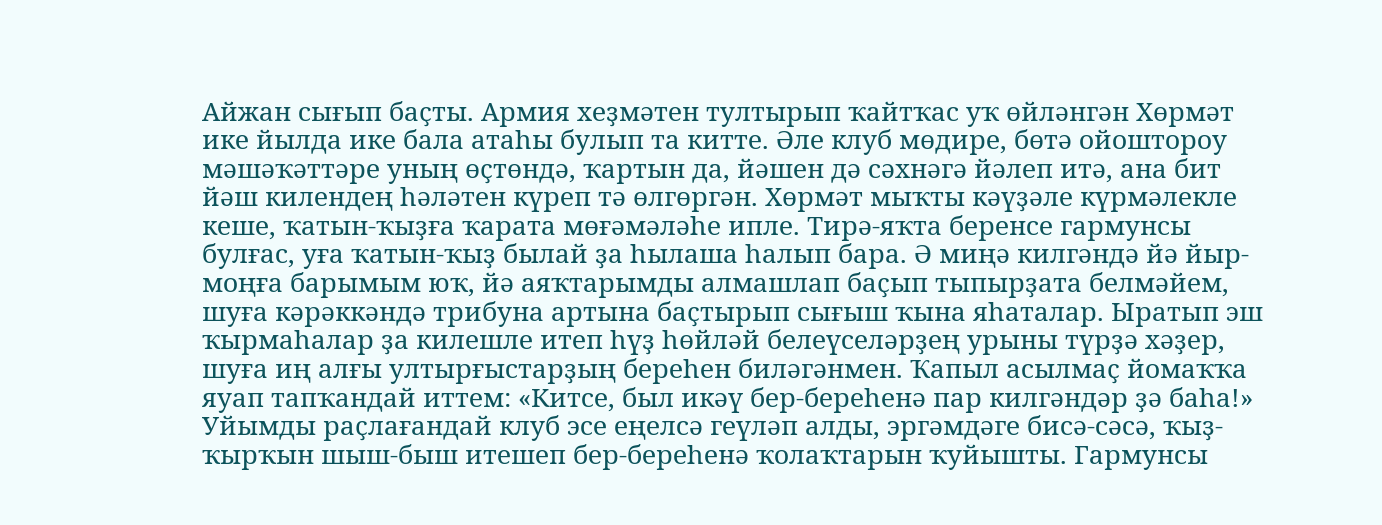Айжан сығып баҫты. Армия хеҙмәтен тултырып ҡайтҡас уҡ өйләнгән Хөрмәт ике йылда ике бала атаһы булып та китте. Әле клуб мөдире, бөтә ойоштороу мәшәҡәттәре уның өҫтөндә, ҡартын да, йәшен дә сәхнәгә йәлеп итә, ана бит йәш килендең һәләтен күреп тә өлгөргән. Хөрмәт мыҡты кәүҙәле күрмәлекле кеше, ҡатын-ҡыҙға ҡарата мөғәмәләһе ипле. Тирә-яҡта беренсе гармунсы булғас, уға ҡатын-ҡыҙ былай ҙа һылаша һалып бара. Ә миңә килгәндә йә йыр-моңға барымым юҡ, йә аяҡтарымды алмашлап баҫып тыпырҙата белмәйем, шуға кәрәккәндә трибуна артына баҫтырып сығыш ҡына яһаталар. Ыратып эш ҡырмаһалар ҙа килешле итеп һүҙ һөйләй белеүселәрҙең урыны түрҙә хәҙер, шуға иң алғы ултырғыстарҙың береһен биләгәнмен. Ҡапыл асылмаҫ йомаҡҡа яуап тапҡандай иттем: «Китсе, был икәү бер-береһенә пар килгәндәр ҙә баһа!» Уйымды раҫлағандай клуб эсе еңелсә геүләп алды, эргәмдәге бисә-сәсә, ҡыҙ-ҡырҡын шыш-быш итешеп бер-береһенә ҡолаҡтарын ҡуйышты. Гармунсы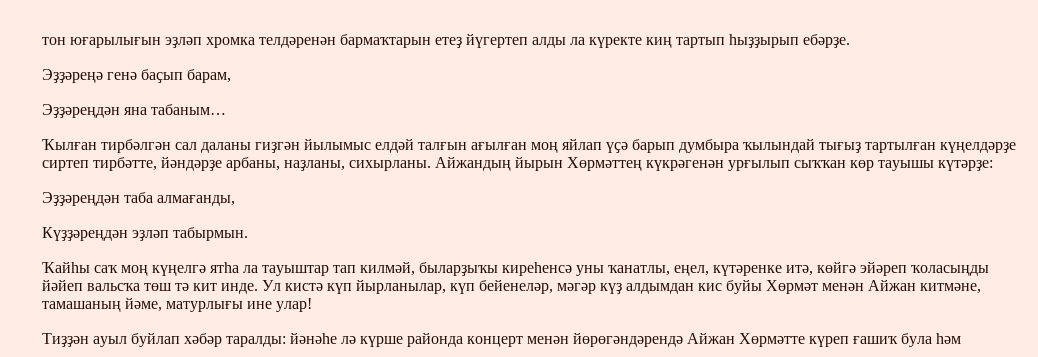тон юғарылығын эҙләп хромка телдәренән бармаҡтарын етеҙ йүгертеп алды ла күректе киң тартып һыҙҙырып ебәрҙе.

Эҙҙәреңә генә баҫып барам,

Эҙҙәреңдән яна табаным…

Ҡылған тирбәлгән сал даланы гиҙгән йылымыс елдәй талғын ағылған моң яйлап үҫә барып думбыра ҡылындай тығыҙ тартылған күңелдәрҙе сиртеп тирбәтте, йәндәрҙе арбаны, наҙланы, сихырланы. Айжандың йырын Хөрмәттең күкрәгенән урғылып сыҡҡан көр тауышы күтәрҙе:

Эҙҙәреңдән таба алмағанды,

Күҙҙәреңдән эҙләп табырмын.

Ҡайһы саҡ моң күңелгә ятһа ла тауыштар тап килмәй, быларҙыҡы киреһенсә уны ҡанатлы, еңел, күтәренке итә, көйгә эйәреп ҡоласыңды йәйеп вальсҡа төш тә кит инде. Ул кистә күп йырланылар, күп бейенеләр, мәгәр күҙ алдымдан кис буйы Хөрмәт менән Айжан китмәне, тамашаның йәме, матурлығы ине улар!

Тиҙҙән ауыл буйлап хәбәр таралды: йәнәһе лә күрше районда концерт менән йөрөгәндәрендә Айжан Хөрмәтте күреп ғашиҡ була һәм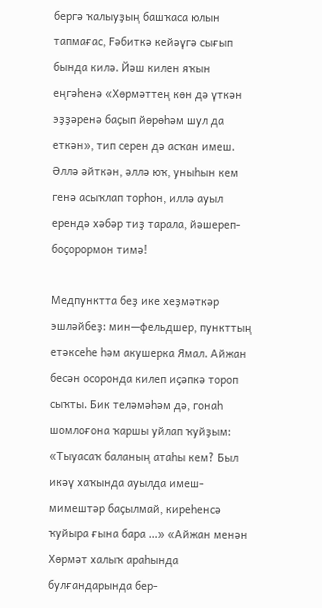бергә ҡалыуҙың башҡаса юлын тапмағас, Fәбиткә кейәүгә сығып бында килә. Йәш килен яҡын еңгәһенә «Хөрмәттең көн дә үткән эҙҙәренә баҫып йөрөһәм шул да еткән», тип серен дә асҡан имеш. Әллә әйткән, әллә юҡ, уныһын кем генә асыҡлап торһон, иллә ауыл ерендә хәбәр тиҙ тарала, йәшереп-боҫорормон тимә!

Медпунктта беҙ ике хеҙмәткәр эшләйбеҙ: мин—фельдшер, пункттың етәксеһе һәм акушерка Ямал. Айжан бесән осоронда килеп иҫәпкә тороп сыҡты. Бик теләмәһәм дә, гонаһ шомлоғона ҡаршы уйлап ҡуйҙым: «Тыуасаҡ баланың атаһы кем? Был икәү хаҡында ауылда имеш-мимештәр баҫылмай, киреһенсә ҡуйыра ғына бара …» «Айжан менән Хөрмәт халыҡ араһында булғандарында бер-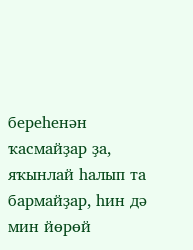береһенән ҡасмайҙар ҙа, яҡынлай һалып та бармайҙар, һин дә мин йөрөй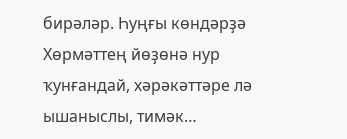бирәләр. Һуңғы көндәрҙә Хөрмәттең йөҙөнә нур ҡунғандай, хәрәкәттәре лә ышаныслы, тимәк…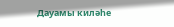Дауамы киләһе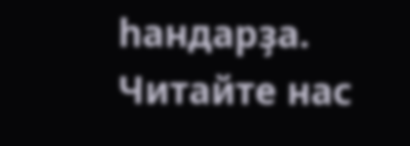һандарҙа.
Читайте нас